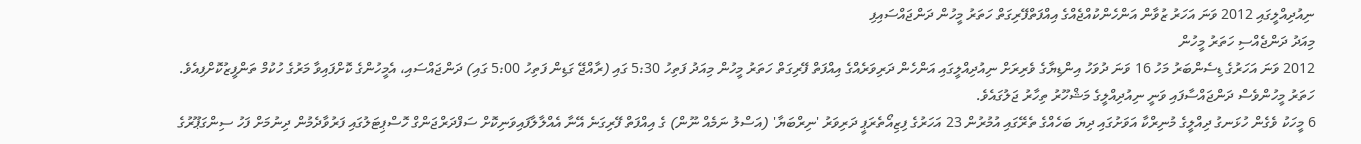ނިއުދިއްލީގައި 2012 ވަނަ އަހަރު ޒުވާން އަންހެންކުއްޖެއްގެ އިއްފަތްފޭރިގަތް ހަތަރު މީހުން ދަންޖައްސައިފި
މިއަދު ދަންޖެއްސި ހަތަރު މީހުން
2012 ވަނަ އަހަރުގެ ޑިސެންބަރު މަހު 16 ވަނަ ދުވަހު އިންޑިޔާގެ ވެރިރަށް ނިއުދިއްލީގައި އަންހެން ދަރިވަރެއްގެ އިއްފަތް ފޭރިގަތް ހަތަރު މީހުން މިއަދު ފަތިހު 5:30 ގައި (ރާއްޖޭ ގަޑިން ފަތިހު 5:00 ގައި) ދަންޖައްސައި، އެމީހުންގެ ކޮށްފައިވާ މަރުގެ ހުކުމް ތަންފީޒުކޮށްފިއެވެ. ހަތަރު މީހުންވެސް ދަންޖައްސާފައި ވަނީ ނިއުދިއްލީގެ މަޝްހޫރު ތިހާރު ޖަލުގައެވެ.
6 މީހަކު ވެގެން ހުޅަނގު ދިއްލީގެ މުނިރްކާ އަވަށުގައި ދިޔަ ބަހެއްގެ ތެރޭގައި އުމުރުން 23 އަހަރުގެ ފިޒިއޯތެރަޕީ ދަރިވަރު 'ނިރްބަޔާ' (އަސްލު ނަމެއް ނޫން) ގެ އިއްފަތް ފޭރިގަނެ އޭނާ އެއްލާލާފައިވަނިކޮށް ސަފްދަރްޖަންގް ހޮސްޕިޓަލުގައި ފަރުވާދެމުން ދިނުމަށް ފަހު ސިންގަޕޫރުގެ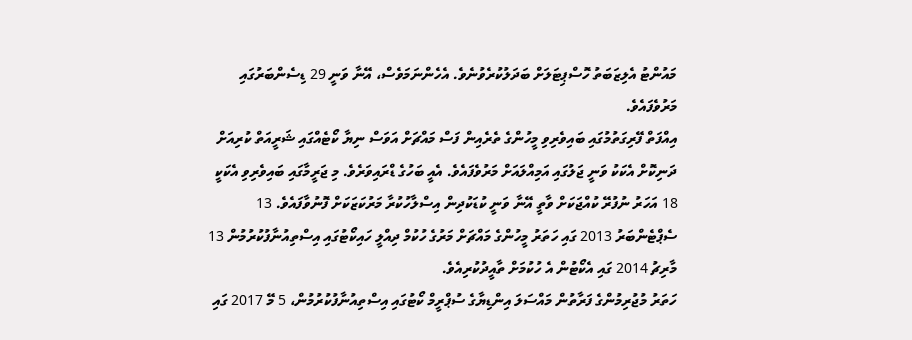މައުންޓު އެލިޒަބަތު ހޮސްޕިޓަލަށް ބަދަލުކުރެވުނެވެ. އެހެންނަމަވެސް، އޭނާ ވަނީ 29 ޑިސެންބަރުގައި މަރުވެފައެވެ.
އިއްފަތް ފޭރިގަތުމުގައި ބައިވެރިވި މީހުންގެ ތެރެއިން ފަސް މައްޗަށް އަވަސް ނިޔާ ކޯޓެއްގައި ޝަރީއަތް ކުރިއަށް ދަނިކޮށް އެކަކު ވަނީ ޖަލުގައި އަމިއްލައަށް މަރުވެފައެވެ. އެއީ ބަހުގެ ޑްރައިވަރެވެ. މި ޖަރީމާގައި ބައިވެރިވި އެކަކީ 18 އަހަރު ނުފުރޭ ކުއްޖަކަށް ވާތީ އޭނާ ވަނީ ކުޑަކުދިން އިސްލާހުކުރާ މަރުކަޒަކަށް ފޮނުވާފައެވެ. 13 ސެޕްޓެންބަރު 2013 ގައި ހަތަރު މީހުންގެ މައްޗަށް މަރުގެ ހުކުމް ދިއްލީ ހައިކޯޓުގައި އިސްތިއުނާފުކުރުމުން 13 މާރިޗު 2014 ގައި އެކޯޓުން އެ ހުކުމަށް ތާއީދުކުރިއެވެ.
ހަތަރު މުޖުރިމުންގެ ފަރާތުން މައްސަލަ އިންޑިޔާގެ ސުޕްރީމް ކޯޓުގައި އިސްތިއުނާފުކުރުމުން، 5 މޭ 2017 ގައި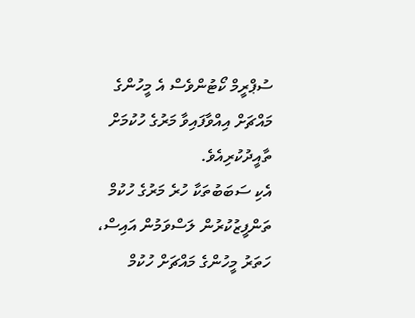ސުޕްރީމް ކޯޓުންވެސް އެ މީހުންގެ މައްޗަށް އިއްވާފައިވާ މަރުގެ ހުކުމަށް ތާއީދުކުރިއެވެ.
އެކި ސަބަބުތަކާ ހުރެ މަރުގެ ހުކުމް ތަންފީޒުކުރުން ލަސްވަމުން އައިސް، ހަތަރު މީހުންގެ މައްޗަށް ހުކުމް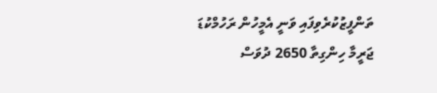ތަންފީޒުކުރެވިފައި ވަނީ އެމީހުން ރަހުމްކުޑަ ޖަރީމާ ހިންގިތާ 2650 ދުވަސް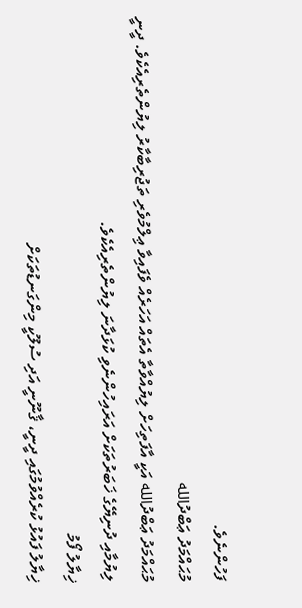ފަހުންނެވެ.
މުޙައްމަދު ޢަބްދުالله
މުޙައްމަދު ޢަބްދުالله އަކީ އާފަތިހަށް ލިޔުއްވާތާ އެތައް އަހަރެއް ވެފައިވާ ޢިލްމުވެރި ތަޖުރިބާކާރު ލިޔުންތެރިއެކެވެ. ދީނީ ލިޔުމާއި ދުނިޔޭގެ ޚަބަރުތަކަށް އަރައިހުންނެވި ކުޅަދާނަ ލިޔުންތެރިއެކެވެ.
ޚިޔާލު ފޯމު
ޚިޔާލު ފައުޅު ކުރެއްވުމުގައި ދީނީ، ޤާނޫނީ އަދި ސުލޫކީ މިންގަނޑުތަކަށް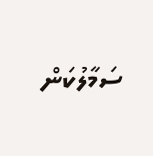ސަމާލުކަން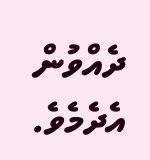ދެއްވުން އެދެމެވެ.